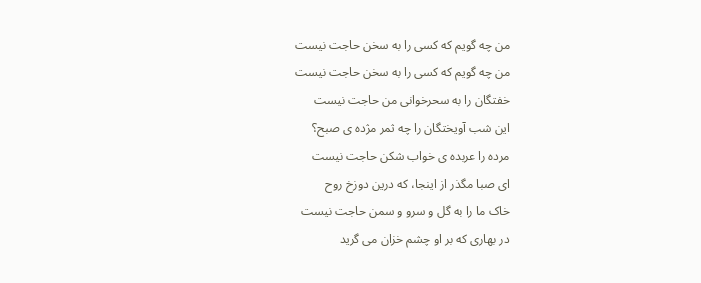من چه گویم که کسی را به سخن حاجت نیست
من چه گویم که کسی را به سخن حاجت نیست
خفتگان را به سحرخوانی من حاجت نیست
این شب آویختگان را چه ثمر مژده ی صبح؟
مرده را عربده ی خواب شکن حاجت نیست
ای صبا مگذر از اینجا، که درین دوزخ روح
خاک ما را به گل و سرو و سمن حاجت نیست
در بهاری که بر او چشم خزان می گرید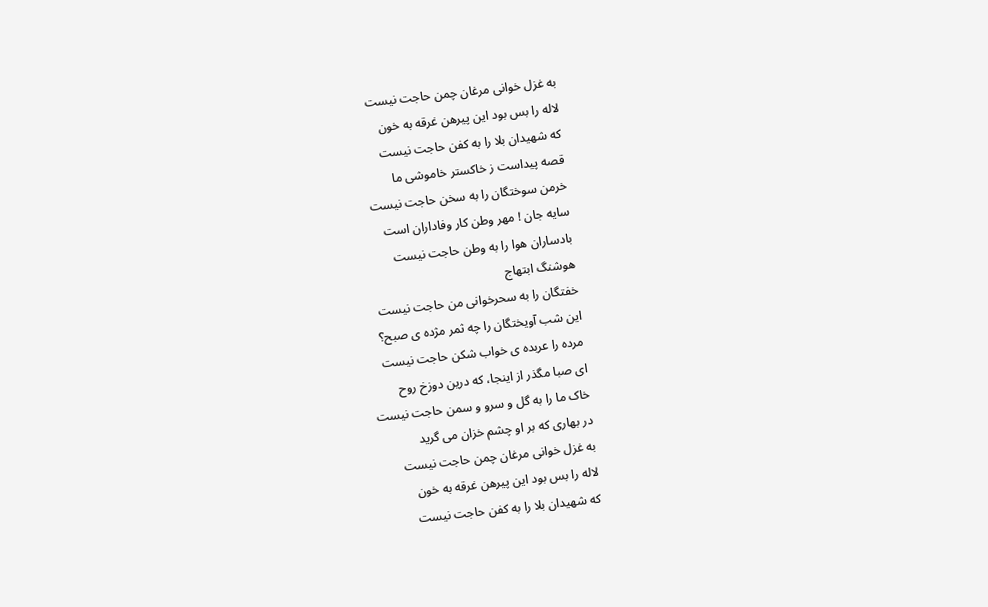به غزل خوانی مرغان چمن حاجت نیست
لاله را بس بود این پیرهن غرقه به خون
که شهیدان بلا را به کفن حاجت نیست
قصه پیداست ز خاکستر خاموشی ما
خرمن سوختگان را به سخن حاجت نیست
سایه جان ! مهر وطن کار وفاداران است
بادساران هوا را به وطن حاجت نیست
هوشنگ ابتهاج
خفتگان را به سحرخوانی من حاجت نیست
این شب آویختگان را چه ثمر مژده ی صبح؟
مرده را عربده ی خواب شکن حاجت نیست
ای صبا مگذر از اینجا، که درین دوزخ روح
خاک ما را به گل و سرو و سمن حاجت نیست
در بهاری که بر او چشم خزان می گرید
به غزل خوانی مرغان چمن حاجت نیست
لاله را بس بود این پیرهن غرقه به خون
که شهیدان بلا را به کفن حاجت نیست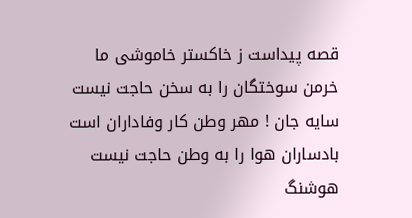قصه پیداست ز خاکستر خاموشی ما
خرمن سوختگان را به سخن حاجت نیست
سایه جان ! مهر وطن کار وفاداران است
بادساران هوا را به وطن حاجت نیست
هوشنگ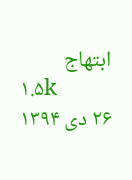ابتهاج
۱.۵k
۲۶ دی ۱۳۹۴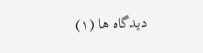دیدگاه ها (۱)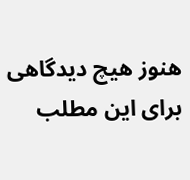هنوز هیچ دیدگاهی برای این مطلب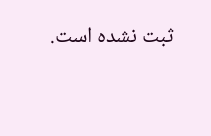ثبت نشده است.